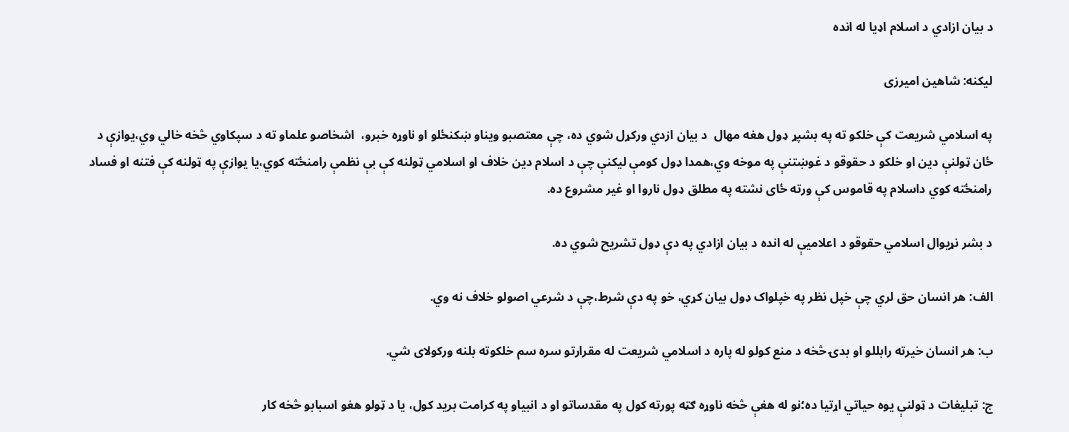د بیان ازادي د اسلام اډیا له انده

لیکنه: شاهین امیرزی

په اسلامي شریعت کې خلکو ته په بشپړ ډول هغه مهال  د بیان ازدي ورکړل شوي ده، چې معتصبو ویناو ښکنځلو او ناوړه خبرو،  اشخاصو علماو ته د سپکاوي څخه خالي وي،یوازې د ځان ټولنې دین او خلکو د حقوقو د غوښتنې په موخه وي،همدا ډول کومې لیکنې چې د اسلام دین خلاف او اسلامي ټولنه کې بې نظمې رامنځته کوي،یا یوازې په ټولنه کې فتنه او فساد رامنځته کوي داسلام په قاموس کې ورته ځای نشته په مطلق ډول ناروا او غیر مشروع ده.

د بشر نړیوال اسلامي حقوقو د اعلامیې له انده د بیان ازادي په دې ډول تشریح شوي ده.

الف: هر انسان حق لري چې خپل نظر په خپلواک ډول بیان کړي، خو په دې شرط،چې د شرعي اصولو خلاف نه وي.

ب: هر انسان خیرته رابللو او بدۍ څخه د منع کولو له پاره د اسلامي شریعت له مقرارتو سره سم خلکوته بلنه ورکولای شي.

ج: تبلیغات د ټولنې یوه حیاتي اړتیا ده؛نو له هغې څخه ناوړه ګټه پورته کول په مقدساتو او د انبیاو په کرامت برید کول، یا د ټولو هغو اسبابو څخه کار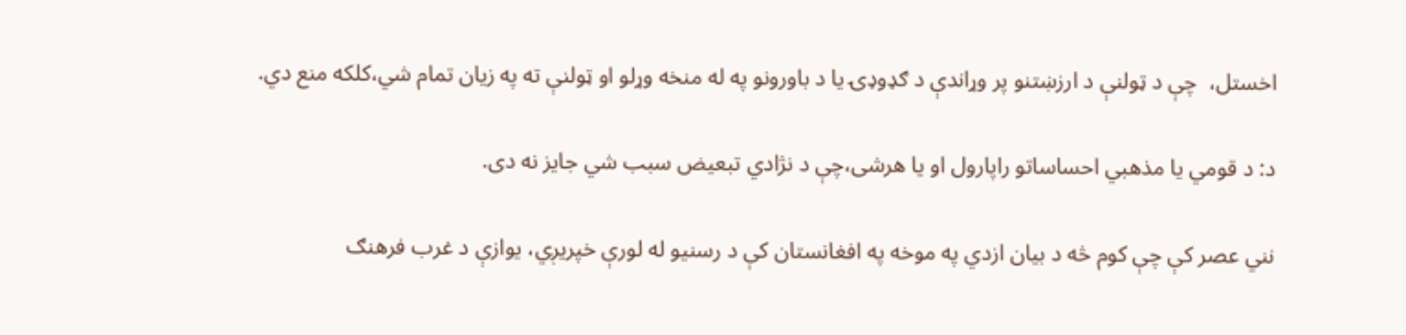اخستل،  چې د ټولنې د ارزښتنو پر وړاندې د ګډوډۍ یا د باورونو په له منخه وړلو او ټولنې ته په زیان تمام شي،کلکه منع دي.

د: د قومي یا مذهبي احساساتو راپارول او یا هرشی،چې د نژادي تبعیض سبب شي جایز نه دی.

نني عصر کې چې کوم څه د بیان ازدي په موخه په افغانستان کې د رسنیو له لورې خپریږي، یوازې د غرب فرهنګ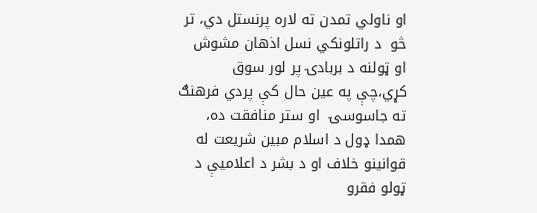او ناولي تمدن ته لاره پرنستل دي، تر څو  د راتلونکي نسل اذهان مشوش او ټولنه د بربادۍ پر لور سوق کړي،چې په عین حال کې پردي فرهنګ ته جاسوسۍ  او ستر منافقت ده، همدا ډول د اسلام مبین شریعت له قوانینو خلاف او د بشر د اعلامیې د ټولو فقرو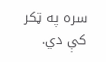سره په ټکر کې دي.